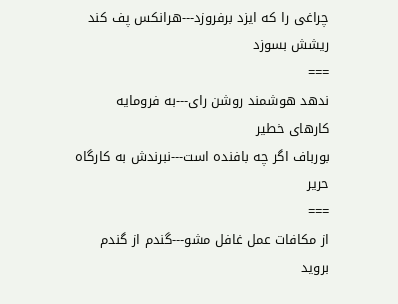چراغی را که ایزد برفروزد---هرانکس پف کند ریشش بسوزد
===
ندهد هوشمند روشن رای---به فرومایه کارهای خطیر
بورباف اگر چه بافنده است---نبرندش به کارگاه حریر
===
از مکافات عمل غافل مشو---گندم از گندم بروید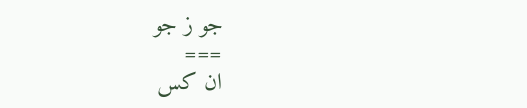جو ز جو
===
ان کس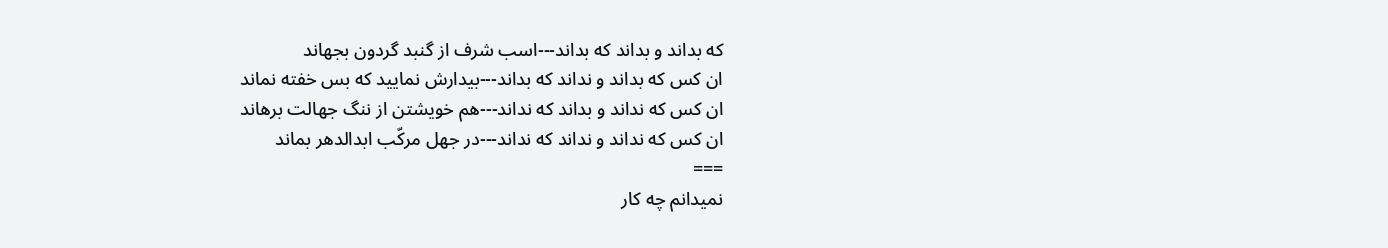که بداند و بداند که بداند---اسب شرف از گنبد گردون بجهاند
ان کس که بداند و نداند که بداند---بیدارش نمایید که بس خفته نماند
ان کس که نداند و بداند که نداند---هم خویشتن از ننگ جهالت برهاند
ان کس که نداند و نداند که نداند---در جهل مرکّب ابدالدهر بماند
===
نمیدانم چه کار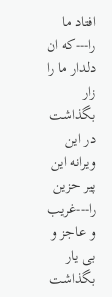افتاد ما را---که ان دلدار ما را زار بگذاشت
در این ویرانه این پیر حزین را---غریب و عاجز و بی یار بگذاشت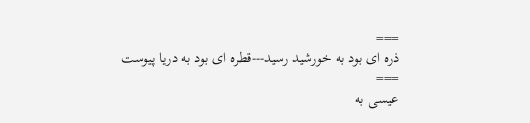===
ذره ای بود به خورشید رسید---قطره ای بود به دریا پیوست
===
عیسی به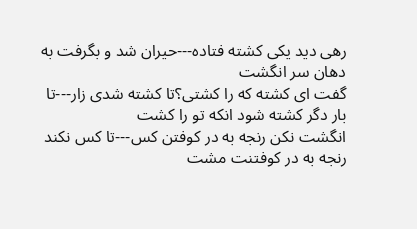رهی دید یکی کشته فتاده---حیران شد و بگرفت به دهان سر انگشت
گفت ای کشته که را کشتی؟تا کشته شدی زار---تا بار دگر کشته شود انکه تو را کشت
انگشت نکن رنجه به در کوفتن کس---تا کس نکند رنجه به در کوفتنت مشت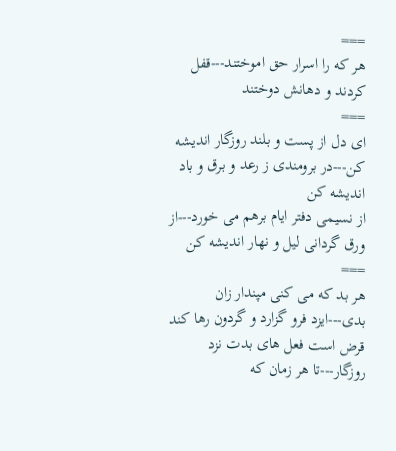===
هر که را اسرار حق اموختند---قفل کردند و دهانش دوختند
===
ای دل از پست و بلند روزگار اندیشه کن---در برومندی ز رعد و برق و باد اندیشه کن
از نسیمی دفتر ایام برهم می خورد---از ورق گردانی لیل و نهار اندیشه کن
===
هر بد که می کنی مپندار زان بدی---ایزد فرو گزارد و گردون رها کند
قرض است فعل های بدت نزد روزگار---تا هر زمان که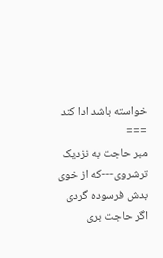خواسته باشد ادا کند
===
مبر حاجت به نزدیک ترشروی---که از خوی بدش فرسوده گردی
اگر حاجت بری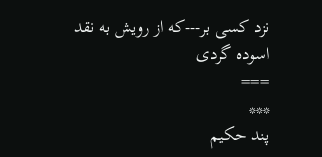نزد کسی بر---که از رویش به نقد اسوده گردی
===
***
پند حکیم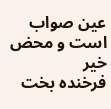عین صواب است و محض خیر
فرخنده بخت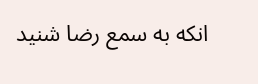انکه به سمع رضا شنید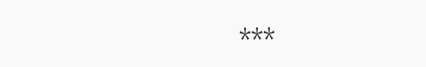***